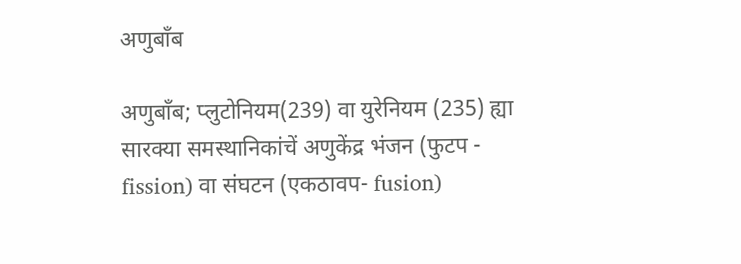अणुबॉंब

अणुबॉंब; प्लुटोनियम(239) वा युरेनियम (235) ह्या सारक्या समस्थानिकांचें अणुकेंद्र भंजन (फुटप - fission) वा संघटन (एकठावप- fusion)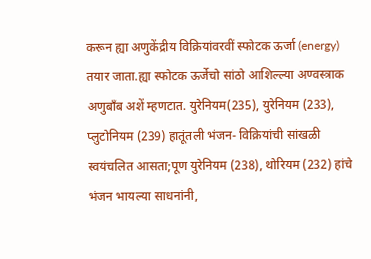करून ह्या अणुकेंद्रीय विक्रियांवरवीं स्फोटक ऊर्जा (energy) तयार जाता.ह्या स्फोटक ऊर्जेचो सांठो आशिल्ल्या अण्वस्त्राक अणुबॉंब अशें म्हणटात. युरेनियम(235), युरेनियम (233), प्लुटोनियम (239) हातूंतली भंजन- विक्रियांची सांखळी स्वयंचलित आसता;पूण युरेनियम (238), थोरियम (232) हांचे भंजन भायल्या साधनांनी,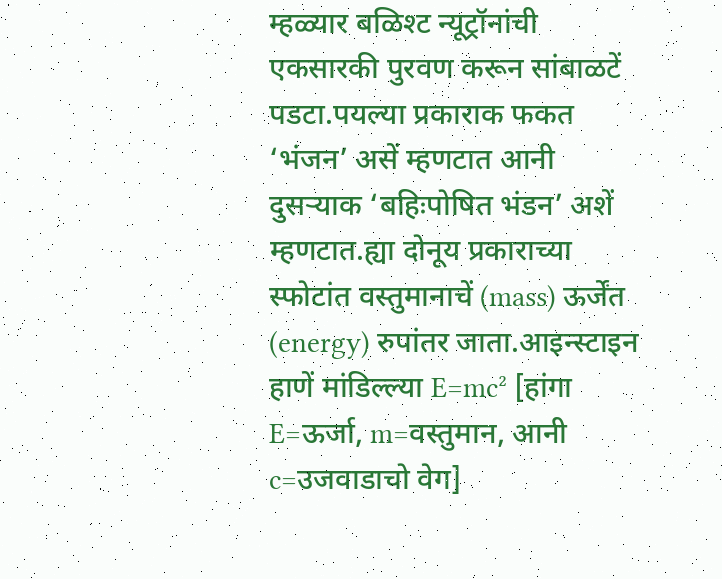म्हळ्यार बळिश्ट न्यूट्रॉनांची एकसारकी पुरवण करून सांबाळटें पडटा.पयल्या प्रकाराक फकत ‘भंजन’ असें म्हणटात आनी दुसऱ्याक ‘बहिःपोषित भंडन’ अशें म्हणटात.ह्या दोनूय प्रकाराच्या स्फोटांत वस्तुमानाचें (mass) ऊर्जेंत (energy) रुपांतर जाता.आइन्स्टाइन हाणें मांडिल्ल्या E=mc² [हांगा E=ऊर्जा, m=वस्तुमान, आनी c=उजवाडाचो वेग]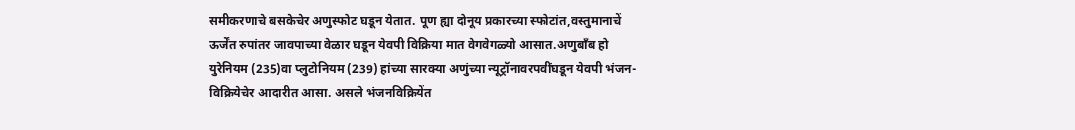समीकरणाचे बसकेचेर अणुस्फोट घडून येतात. पूण ह्या दोनूय प्रकारच्या स्फोटांत,वस्तुमानाचें ऊर्जेंत रुपांतर जावपाच्या वेळार घडून येवपी विक्रिया मात वेगवेगळ्यो आसात.अणुबॉंब हो युरेनियम (235)वा प्लुटोनियम (239) हांच्या सारक्या अणुंच्या न्यूट्रॉनावरपवींघडून येवपी भंजन- विक्रियेचेर आदारीत आसा. असले भंजनविक्रियेंत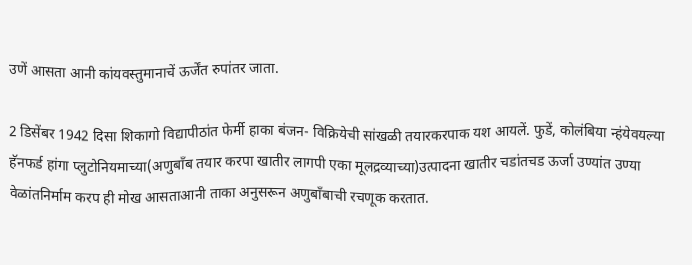उणें आसता आनी कांयवस्तुमानाचें ऊर्जेंत रुपांतर जाता.

2 डिसेंबर 1942 दिसा शिकागो विद्यापीठांत फेर्मी हाका बंजन- विक्रियेची सांखळी तयारकरपाक यश आयलें. फुडें, कोलंबिया न्हंयेवयल्या हॅनफर्ड हांगा प्लुटोनियमाच्या(अणुबॉंब तयार करपा खातीर लागपी एका मूलद्रव्याच्या)उत्पादना खातीर चडांतचड ऊर्जा उण्यांत उण्या वेळांतनिर्माम करप ही मोख आसताआनी ताका अनुसरून अणुबॉंबाची रचणूक करतात.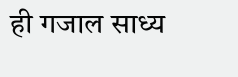ही गजाल साध्य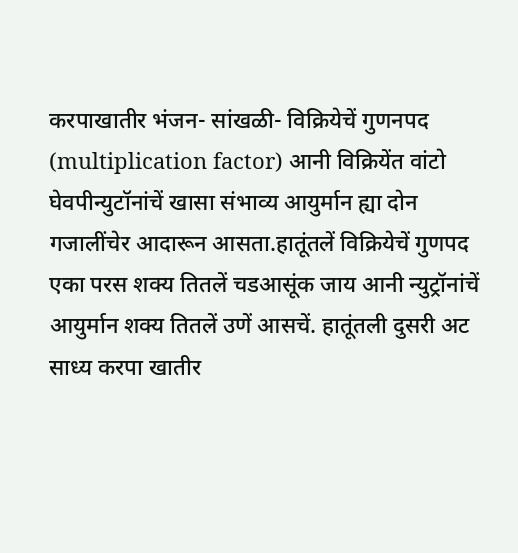करपाखातीर भंजन- सांखळी- विक्रियेचें गुणनपद (multiplication factor) आनी विक्रियेंत वांटो घेवपीन्युटॉनांचें खासा संभाव्य आयुर्मान ह्या दोन गजालींचेर आदारून आसता.हातूंतलें विक्रियेचें गुणपद एका परस शक्य तितलें चडआसूंक जाय आनी न्युट्रॉनांचें आयुर्मान शक्य तितलें उणें आसचें. हातूंतली दुसरी अट साध्य करपा खातीर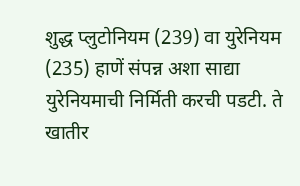शुद्ध प्लुटोनियम (239) वा युरेनियम (235) हाणें संपन्न अशा साद्या युरेनियमाची निर्मिती करची पडटी. ते खातीर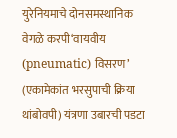युरेनियमाचे दोनसमस्थानिक वेगळे करपी‘वायवीय (pneumatic) विसरण’ (एकामेकांत भरसुपाची क्रिया थांबोवपी) यंत्रणा उबारची पडटा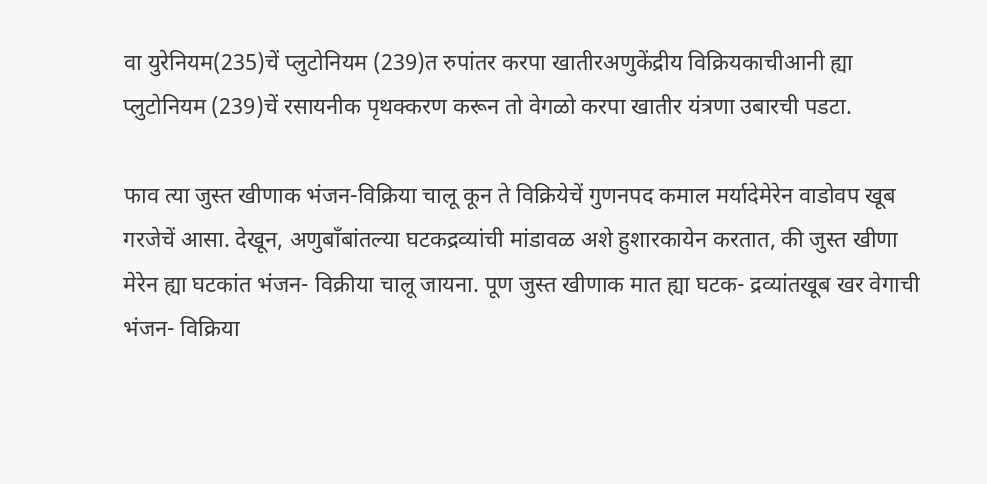वा युरेनियम(235)चें प्लुटोनियम (239)त रुपांतर करपा खातीरअणुकेंद्रीय विक्रियकाचीआनी ह्या प्लुटोनियम (239)चें रसायनीक पृथक्करण करून तो वेगळो करपा खातीर यंत्रणा उबारची पडटा.

फाव त्या जुस्त खीणाक भंजन-विक्रिया चालू कून ते विक्रियेचें गुणनपद कमाल मर्यादेमेरेन वाडोवप खूब गरजेचें आसा. देखून, अणुबॉंबांतल्या घटकद्रव्यांची मांडावळ अशे हुशारकायेन करतात, की जुस्त खीणा मेरेन ह्या घटकांत भंजन- विक्रीया चालू जायना. पूण जुस्त खीणाक मात ह्या घटक- द्रव्यांतखूब खर वेगाची भंजन- विक्रिया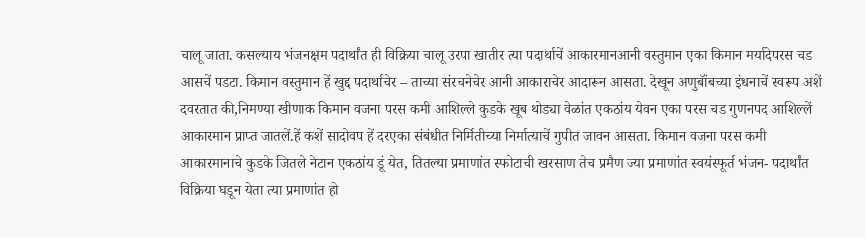चालू जाता. कसल्याय भंजनक्षम पदार्थांत ही विक्रिया चालू उरपा खातीर त्या पदार्थाचें आकारमानआनी वस्तुमान एका किमान मर्यादेपरस चड आसचें पडटा. किमान वस्तुमान हें खुद्द पदार्थाचेर – ताच्या संरचनेचेर आनी आकाराचेर आदारून आसता. देखून अणुबॉंबच्या इंधनाचें स्वरूप अशें दवरतात की,निमण्या खीणाक किमान वजना परस कमी आशिल्ले कुडके खूब थोड्या वेळांत एकठांय येवन एका परस चड गुणनपद आशिल्लें आकारमान प्राप्त जातलें.हें कशें सादोवप हें दरएका संबंधीत निर्मितीच्या निर्मात्याचें गुपीत जावन आसता. किमान वजना परस कमी आकारमानाचे कुडके जितले नेटान एकठांय डूं येत, तितल्या प्रमाणांत स्फोटाची खरसाण तेच प्रमैण ज्या प्रमाणांत स्वयंस्फूर्त भंजन- पदार्थांत विक्रिया घडून येता त्या प्रमाणांत हो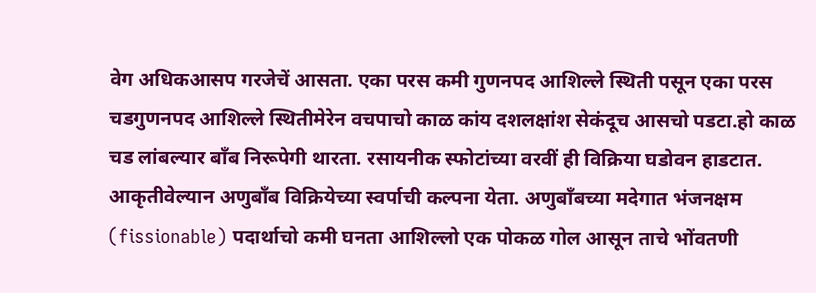वेग अधिकआसप गरजेचें आसता. एका परस कमी गुणनपद आशिल्ले स्थिती पसून एका परस चडगुणनपद आशिल्ले स्थितीमेरेन वचपाचो काळ कांय दशलक्षांश सेकंदूच आसचो पडटा.हो काळ चड लांबल्यार बाँब निरूपेगी थारता. रसायनीक स्फोटांच्या वरवीं ही विक्रिया घडोवन हाडटात. आकृतीवेल्यान अणुबाँब विक्रियेच्या स्वर्पाची कल्पना येता. अणुबाँबच्या मदेगात भंजनक्षम (fissionable) पदार्थाचो कमी घनता आशिल्लो एक पोकळ गोल आसून ताचे भोंवतणी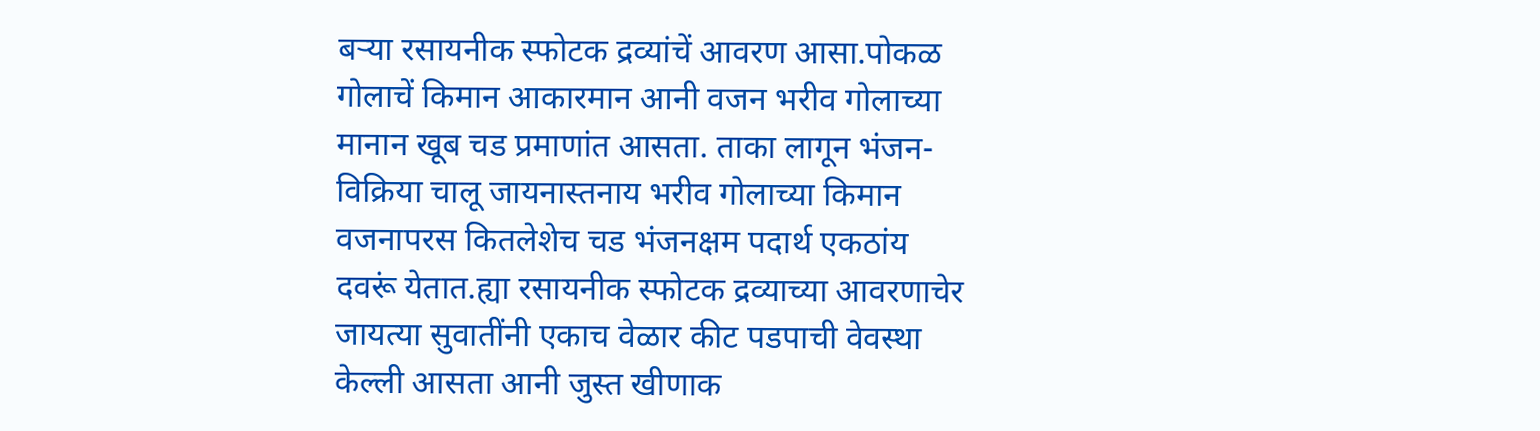बऱ्या रसायनीक स्फोटक द्रव्यांचें आवरण आसा.पोकळ गोलाचें किमान आकारमान आनी वजन भरीव गोलाच्या मानान खूब चड प्रमाणांत आसता. ताका लागून भंजन- विक्रिया चालू जायनास्तनाय भरीव गोलाच्या किमान वजनापरस कितलेशेच चड भंजनक्षम पदार्थ एकठांय दवरूं येतात.ह्या रसायनीक स्फोटक द्रव्याच्या आवरणाचेर जायत्या सुवातींनी एकाच वेळार कीट पडपाची वेवस्था केल्ली आसता आनी जुस्त खीणाक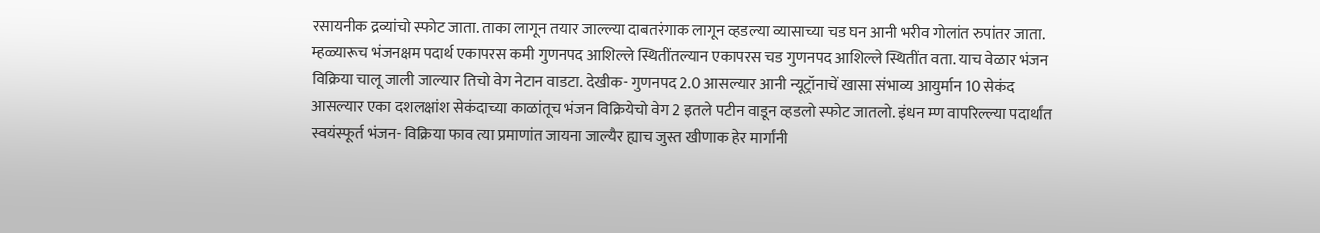रसायनीक द्रव्यांचो स्फोट जाता. ताका लागून तयार जाल्ल्या दाबतरंगाक लागून व्हडल्या व्यासाच्या चड घन आनी भरीव गोलांत रुपांतर जाता. म्हळ्यारूच भंजनक्षम पदार्थ एकापरस कमी गुणनपद आशिल्ले स्थितींतल्यान एकापरस चड गुणनपद आशिल्ले स्थितींत वता. याच वेळार भंजन विक्रिया चालू जाली जाल्यार तिचो वेग नेटान वाडटा. देखीक- गुणनपद 2.0 आसल्यार आनी न्यूट्रॉनाचें खासा संभाव्य आयुर्मान 10 सेकंद आसल्यार एका दशलक्षांश सेकंदाच्या काळांतूच भंजन विक्रियेचो वेग 2 इतले पटीन वाडून व्हडलो स्फोट जातलो. इंधन म्ण वापरिल्ल्या पदार्थांत स्वयंस्फूर्त भंजन- विक्रिया फाव त्या प्रमाणांत जायना जाल्यैर ह्याच जुस्त खीणाक हेर मार्गांनी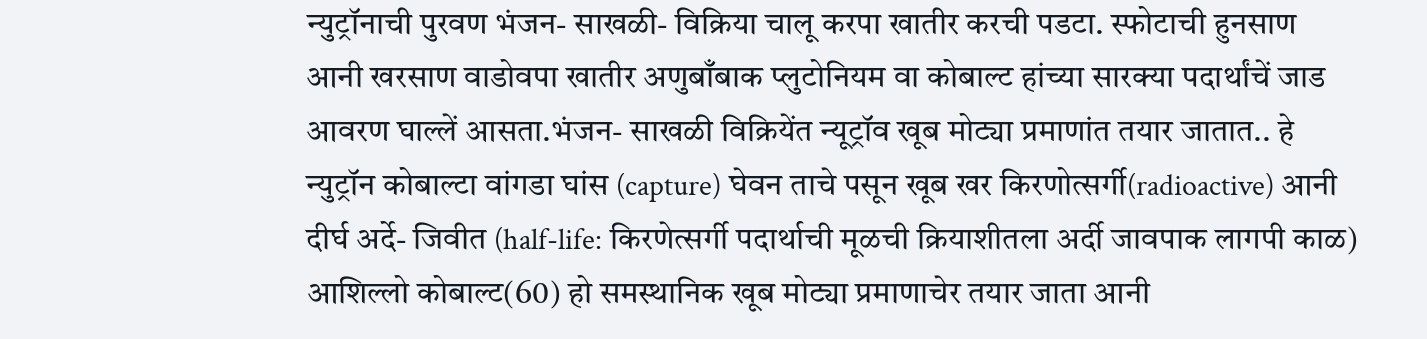न्युट्रॉनाची पुरवण भंजन- साखळी- विक्रिया चालू करपा खातीर करची पडटा. स्फोटाची हुनसाण आनी खरसाण वाडोवपा खातीर अणुबाँबाक प्लुटोनियम वा कोबाल्ट हांच्या सारक्या पदार्थांचें जाड आवरण घाल्लें आसता.भंजन- साखळी विक्रियेंत न्यूट्रॉव खूब मोट्या प्रमाणांत तयार जातात.. हे न्युट्रॉन कोबाल्टा वांगडा घांस (capture) घेवन ताचे पसून खूब खर किरणोत्सर्गी(radioactive) आनी दीर्घ अर्दे- जिवीत (half-life: किरणेत्सर्गी पदार्थाची मूळची क्रियाशीतला अर्दी जावपाक लागपी काळ) आशिल्लो कोबाल्ट(60) हो समस्थानिक खूब मोट्या प्रमाणाचेर तयार जाता आनी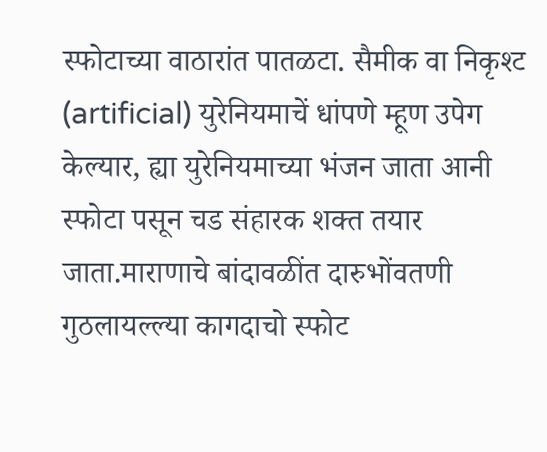स्फोटाच्या वाठारांत पातळटा. सैमीक वा निकृश्ट (artificial) युरेनियमाचें धांपणे म्हूण उपेग केल्यार, ह्या युरेनियमाच्या भंजन जाता आनी स्फोटा पसून चड संहारक शक्त तयार जाता.माराणाचे बांदावळींत दारुभोंवतणी गुठलायल्ल्या कागदाचो स्फोट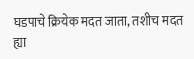घडपाचे क्रियेक मदत जाता, तशीच मदत ह्या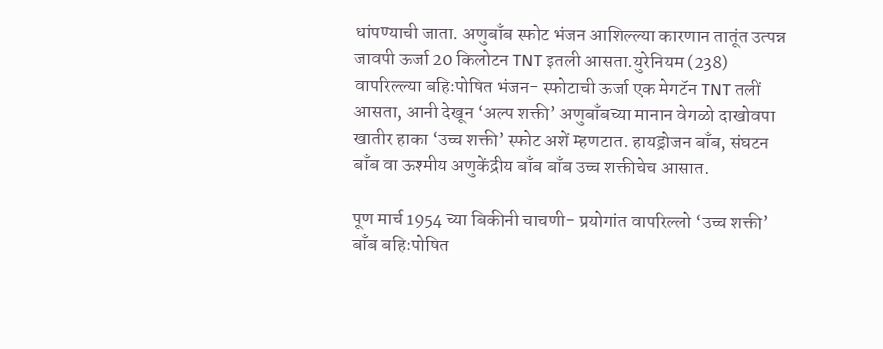धांपण्याची जाता. अणुबाँब स्फोट भंजन आशिल्ल्या कारणान तातूंत उत्पन्न जावपी ऊर्जा 20 किलोटन TNT इतली आसता.युरेनियम (238) वापरिल्ल्या बहिःपोषित भंजन- स्फोटाची ऊर्जा एक मेगटॅन TNT तलीं आसता, आनी देखून ‘अल्प शक्ती’ अणुबाँबच्या मानान वेगळो दाखोवपा खातीर हाका ‘उच्च शक्ती’ स्फोट अशें म्हणटात. हायड्रोजन बाँब, संघटन बाँब वा ऊश्मीय अणुकेंद्रीय बाँब बाँब उच्च शक्तीचेच आसात.

पूण मार्च 1954 च्या बिकीनी चाचणी- प्रयोगांत वापरिल्लो ‘उच्च शक्ती’ बाँब बहिःपोषित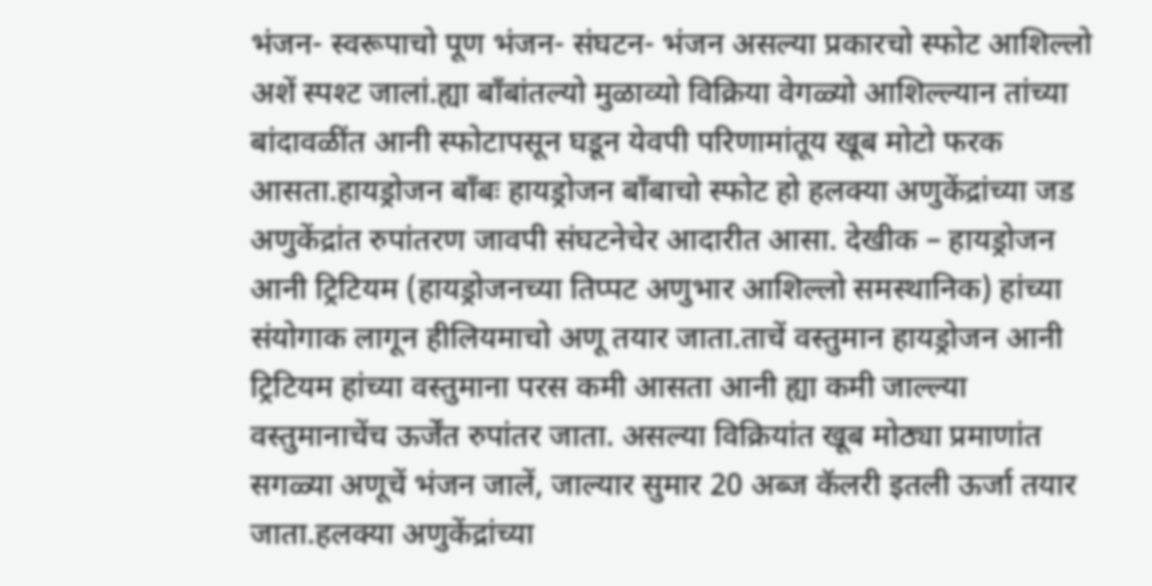भंजन- स्वरूपाचो पूण भंजन- संघटन- भंजन असल्या प्रकारचो स्फोट आशिल्लो अशें स्पश्ट जालां.ह्या बॉंबांतल्यो मुळाव्यो विक्रिया वेगळ्यो आशिल्ल्यान तांच्या बांदावळींत आनी स्फोटापसून घडून येवपी परिणामांतूय खूब मोटो फरक आसता.हायड्रोजन बाँबः हायड्रोजन बाँबाचो स्फोट हो हलक्या अणुकेंद्रांच्या जड अणुकेंद्रांत रुपांतरण जावपी संघटनेचेर आदारीत आसा. देखीक – हायड्रोजन आनी ट्रिटियम (हायड्रोजनच्या तिप्पट अणुभार आशिल्लो समस्थानिक) हांच्या संयोगाक लागून हीलियमाचो अणू तयार जाता.ताचें वस्तुमान हायड्रोजन आनी ट्रिटियम हांच्या वस्तुमाना परस कमी आसता आनी ह्या कमी जाल्ल्या वस्तुमानाचेंच ऊर्जेंत रुपांतर जाता. असल्या विक्रियांत खूब मोठ्या प्रमाणांत सगळ्या अणूचें भंजन जालें, जाल्यार सुमार 20 अब्ज कॅलरी इतली ऊर्जा तयार जाता.हलक्या अणुकेंद्रांच्या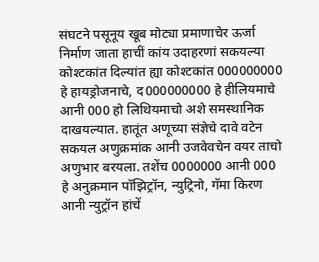संघटने पसूनूय खूब मोट्या प्रमाणाचेर ऊर्जा निर्माण जाता हाचीं कांय उदाहरणां सकयल्या कोश्टकांत दिल्यांत ह्या कोश्टकांत 000000000 हे हायड्रोजनाचे, द000000000 हे हीलियमाचे आनी 000 हो लिथियमाचो अशे समस्थानिक दाखयल्यात. हातूंत अणूच्या संज्ञेचे दावे वटेन सकयल अणुक्रमांक आनी उजवेवचेन वयर ताचो अणुभार बरयला. तशेंच 0000000 आनी 000 हे अनुक्रमान पॉझिट्रॉन, न्युट्रिनो, गॅमा किरण आनी न्युट्रॉन हांचें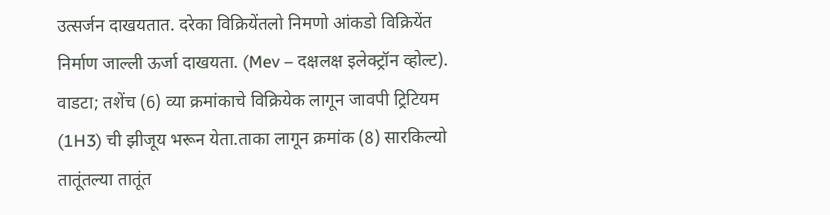उत्सर्जन दाखयतात. दरेका विक्रियेंतलो निमणो आंकडो विक्रियेंत निर्माण जाल्ली ऊर्जा दाखयता. (Mev – दक्षलक्ष इलेक्ट्रॉन व्होल्ट). वाडटा; तशेंच (6) व्या क्रमांकाचे विक्रियेक लागून जावपी ट्रिटियम (1H3) ची झीजूय भरून येता.ताका लागून क्रमांक (8) सारकिल्यो तातूंतल्या तातूंत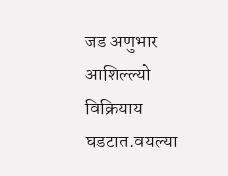जड अणुभार आशिल्ल्यो विक्रियाय घडटात.वयल्या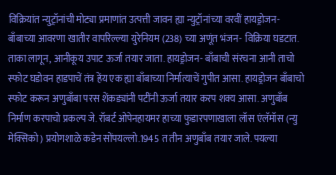विक्रियांत न्युट्रॉनांची मोट्या प्रमाणांत उत्पत्ती जावन ह्या न्युट्रॉनांच्या वरवीं हायड्रोजन- बाँबाच्या आवरणा खातीर वापरिल्ल्या युरेनियम (238) च्या अणूंत भंजन- विक्रिया घडटात. ताका लागून, आनीकूय उपाट ऊर्जा तयार जाता. हायड्रोजन- बाँबाची संरचना आनी ताचो स्फोट घडोवन हाडपाचें तंत्र हेंय एक ह्या बाँबाच्या निर्मात्याचें गुपीत आसा. हायड्रोजन बाँबाचो स्फोट करून अणुबाँबा परस शेंकड्यांनी पटींनी ऊर्जा तयार करप शक्य आसा. अणुबाँब निर्माण करपाचो प्रकल्प जे. रॉबर्ट ओपेनहायमर हाच्या फुडारपणाखाला लॉस एंलॅमॉस (न्यु मेक्सिको) प्रयोगशाळे कडेन सोंपयल्लो.1945 त तीन अणुबाँब तयार जाले. पयल्या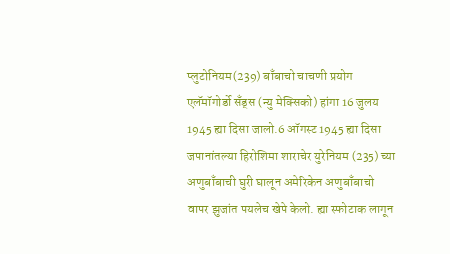प्लुटोनियम(239) बाँबाचो चाचणी प्रयोग एलॅमॉगोर्डो सॅंड्स (न्यु मेक्सिको) हांगा 16 जुलय 1945 ह्या दिसा जालो.6 ऑगस्ट 1945 ह्या दिसा जपानांतल्या हिरोशिमा शाराचेर युरेनियम (235) च्या अणुबाँबाची घुरी घालून अमेरिकेन अणुबाँबाचो वापर झुजांत पयलेच खेपे केलो. ह्या स्फोटाक लागून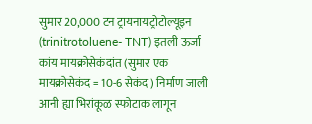सुमार 20,000 टन ट्रायनायट्रोटोल्यूइन (trinitrotoluene- TNT) इतली ऊर्जा कांय मायक्रोसेकंदांत (सुमार एक मायक्रोसेकंद = 10-6 सेकंद) निर्माण जाली आनी ह्या भिरांकूळ स्फोटाक लागून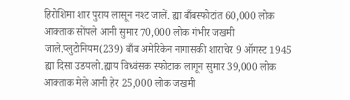हिरोशिमा शार पुराय लासून नश्ट जालें. ह्या बाँबस्फोटांत 60,000 लोक आक्ताक सोंपले आनी सुमार 70,000 लोक गंभीर जखमी जाले.प्लुटोनियम(239) बाँब अमेरिकेन नागासकी शाराचेर 9 ऑगस्ट 1945 ह्या दिसा उडयलो.ह्याय विध्वंसक स्फोटाक लागून सुमार 39,000 लोक आक्ताक मेले आनी हेर 25,000 लोक जखमी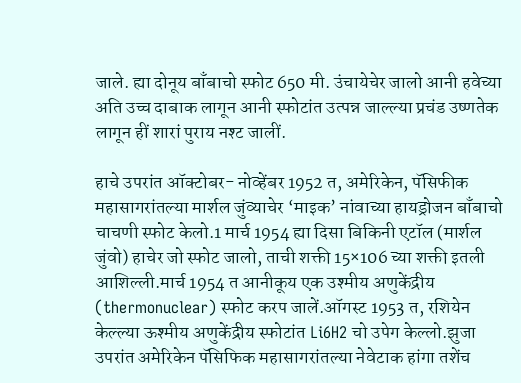जाले. ह्या दोनूय बाँबाचो स्फोट 650 मी. उंचायेचेर जालो आनी हवेच्या अति उच्च दाबाक लागून आनी स्फोटांत उत्पन्न जाल्ल्या प्रचंड उष्णतेक लागून हीं शारां पुराय नश्ट जालीं.

हाचे उपरांत ऑक्टोबर- नोव्हेंबर 1952 त, अमेरिकेन, पॅसिफीक महासागरांतल्या मार्शल जुंव्याचेर ‘माइक’ नांवाच्या हायड्रोजन बाँबाचो चाचणी स्फोट केलो.1 मार्च 1954 ह्या दिसा बिकिनी एटॉल (मार्शल जुंवो) हाचेर जो स्फोट जालो, ताची शक्ती 15×106 च्या शक्ती इतली आशिल्ली.मार्च 1954 त आनीकूय एक उश्मीय अणुकेंद्रीय (thermonuclear) स्फोट करप जालें.ऑगस्ट 1953 त, रशियेन केल्ल्या ऊश्मीय अणुकेंद्रीय स्फोटांत Li6H2 चो उपेग केल्लो.झुजा उपरांत अमेरिकेन पॅसिफिक महासागरांतल्या नेवेटाक हांगा तशेंच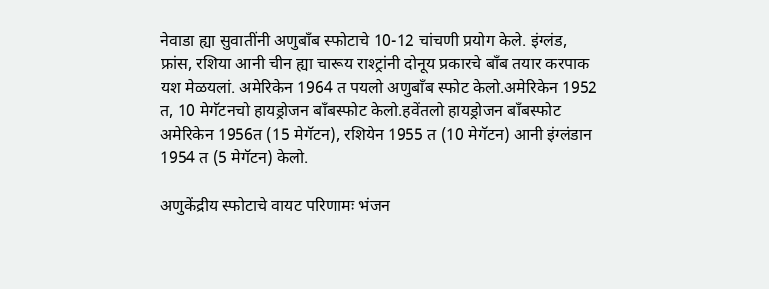नेवाडा ह्या सुवातींनी अणुबाँब स्फोटाचे 10-12 चांचणी प्रयोग केले. इंग्लंड, फ्रांस, रशिया आनी चीन ह्या चारूय राश्ट्रांनी दोनूय प्रकारचे बाँब तयार करपाक यश मेळयलां. अमेरिकेन 1964 त पयलो अणुबाँब स्फोट केलो.अमेरिकेन 1952 त, 10 मेगॅटनचो हायड्रोजन बाँबस्फोट केलो.हवेंतलो हायड्रोजन बाँबस्फोट अमेरिकेन 1956त (15 मेगॅटन), रशियेन 1955 त (10 मेगॅटन) आनी इंग्लंडान 1954 त (5 मेगॅटन) केलो.

अणुकेंद्रीय स्फोटाचे वायट परिणामः भंजन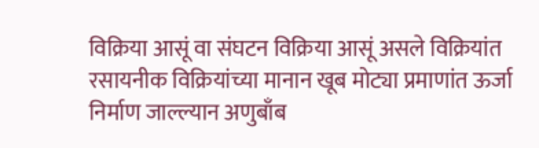विक्रिया आसूं वा संघटन विक्रिया आसूं असले विक्रियांत रसायनीक विक्रियांच्या मानान खूब मोट्या प्रमाणांत ऊर्जा निर्माण जाल्ल्यान अणुबाँब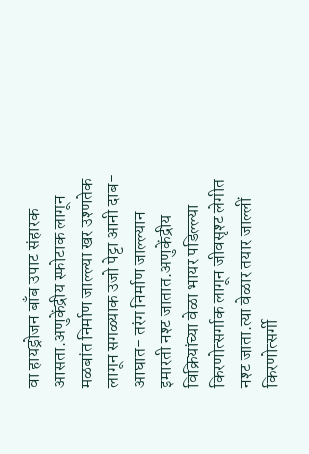वा हायड्रोजन बाँब उपाट संहारक आसता.अणुकेंद्रीय स्फोटाक लागून मळबांत निर्माण जाल्ल्या खर उश्णतेक लागून सगळ्याक उजो पेट्टा आनी दाब- आघात- तरंग निर्माण जाल्ल्यान इमारती नश्ट जातात.अणुकेंद्रीय विक्रियांच्या वेळा भायर पडिल्ल्या किरणोत्सर्गाक लागून जीवसृश्ट लेगीत नश्ट जाता.त्या वेळार तयार जाल्लीं किरणोत्सर्गी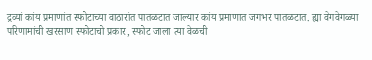द्रव्यां कांय प्रमाणांत स्फोटाच्या वाठारांत पातळटात जाल्यार कांय प्रमाणात जगभर पातळटात. ह्या वेगवेगळ्या परिणामांची खरसाण स्फोटाचो प्रकार, स्फोट जाला त्या वेळची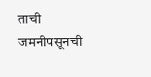ताची जमनीपसूनची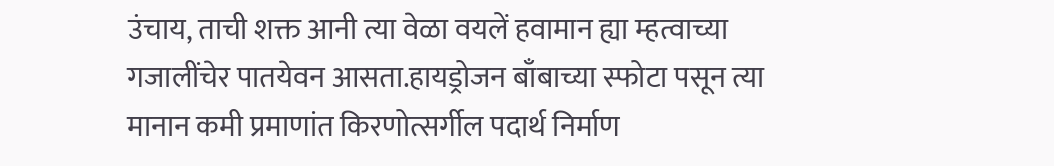उंचाय, ताची शक्त आनी त्या वेळा वयलें हवामान ह्या म्हत्वाच्या गजालींचेर पातयेवन आसता.हायड्रोजन बाँबाच्या स्फोटा पसून त्या मानान कमी प्रमाणांत किरणोत्सर्गील पदार्थ निर्माण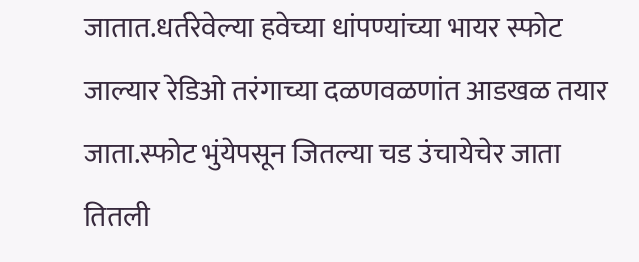जातात.धर्तरेवेल्या हवेच्या धांपण्यांच्या भायर स्फोट जाल्यार रेडिओ तरंगाच्या दळणवळणांत आडखळ तयार जाता.स्फोट भुंयेपसून जितल्या चड उंचायेचेर जाता तितली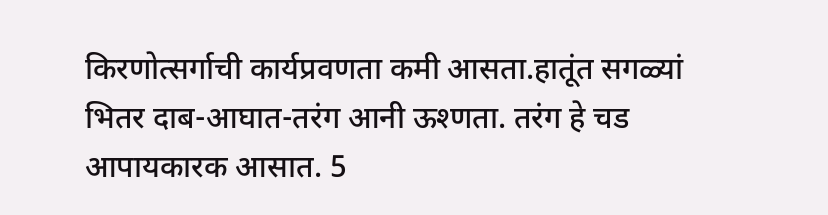किरणोत्सर्गाची कार्यप्रवणता कमी आसता.हातूंत सगळ्यां भितर दाब-आघात-तरंग आनी ऊश्णता. तरंग हे चड आपायकारक आसात. 5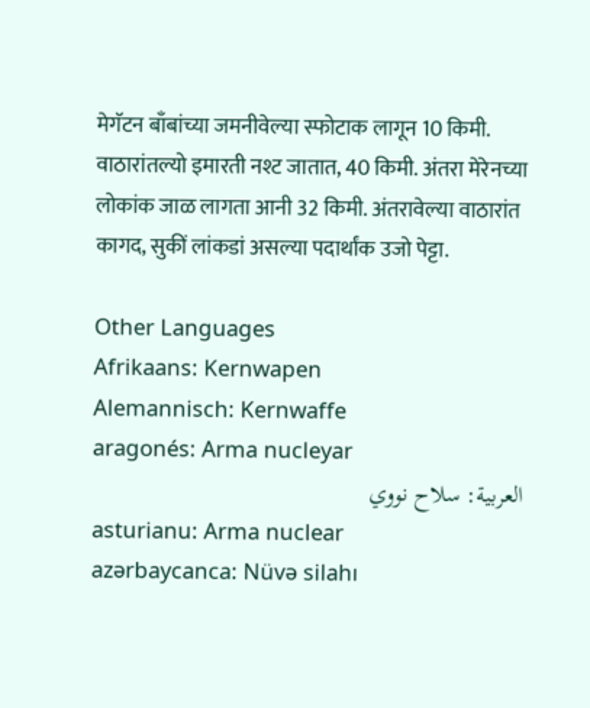मेगॅटन बाँबांच्या जमनीवेल्या स्फोटाक लागून 10 किमी. वाठारांतल्यो इमारती नश्ट जातात, 40 किमी. अंतरा मेरेनच्या लोकांक जाळ लागता आनी 32 किमी. अंतरावेल्या वाठारांत कागद, सुकीं लांकडां असल्या पदार्थांक उजो पेट्टा.

Other Languages
Afrikaans: Kernwapen
Alemannisch: Kernwaffe
aragonés: Arma nucleyar
العربية: سلاح نووي
asturianu: Arma nuclear
azərbaycanca: Nüvə silahı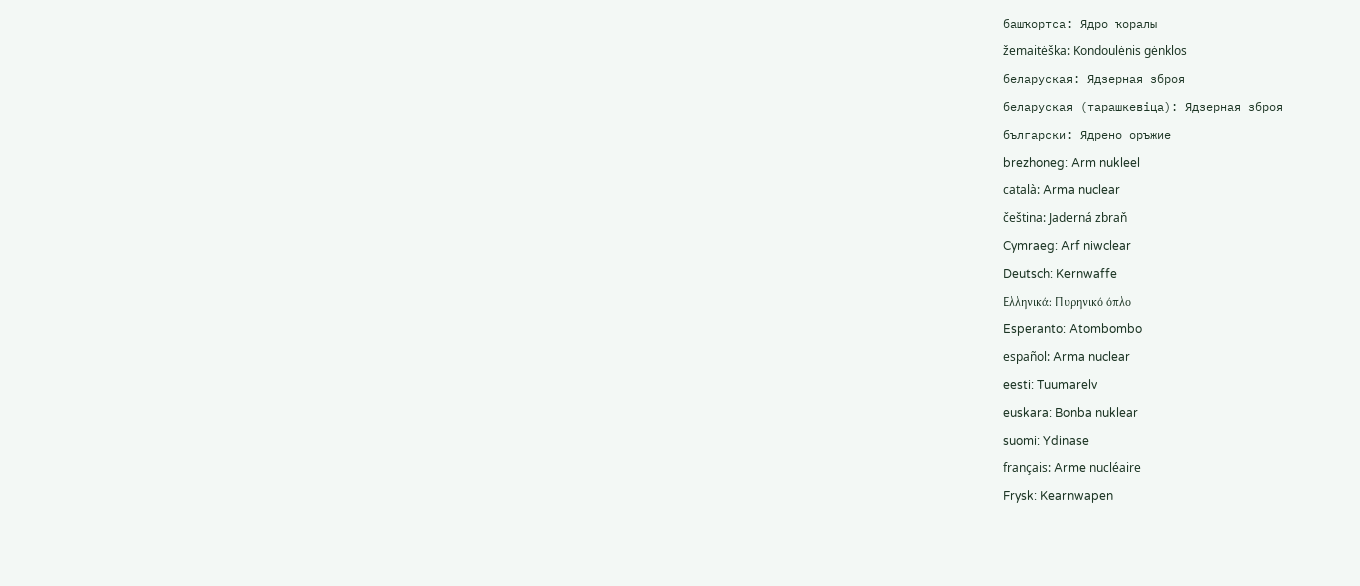башҡортса: Ядро ҡоралы
žemaitėška: Kondoulėnis gėnklos
беларуская: Ядзерная зброя
беларуская (тарашкевіца): Ядзерная зброя
български: Ядрено оръжие
brezhoneg: Arm nukleel
català: Arma nuclear
čeština: Jaderná zbraň
Cymraeg: Arf niwclear
Deutsch: Kernwaffe
Ελληνικά: Πυρηνικό όπλο
Esperanto: Atombombo
español: Arma nuclear
eesti: Tuumarelv
euskara: Bonba nuklear
suomi: Ydinase
français: Arme nucléaire
Frysk: Kearnwapen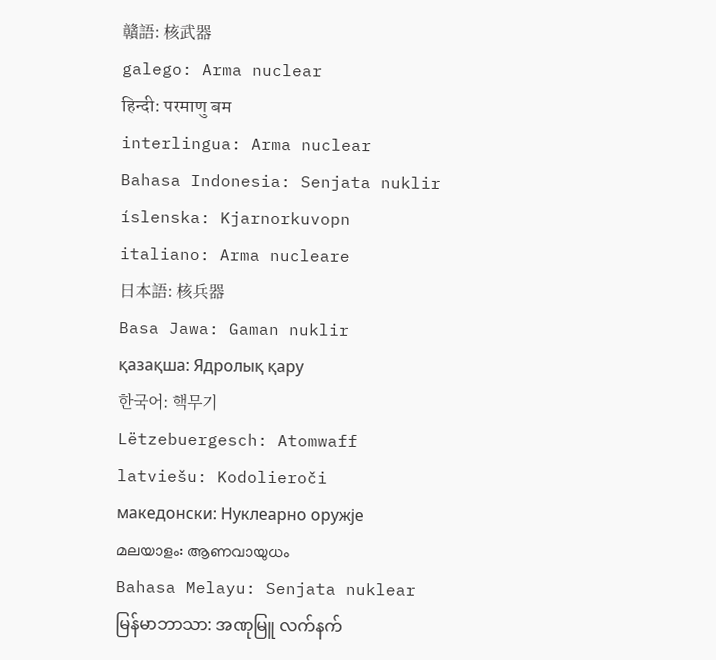贛語: 核武器
galego: Arma nuclear
हिन्दी: परमाणु बम
interlingua: Arma nuclear
Bahasa Indonesia: Senjata nuklir
íslenska: Kjarnorkuvopn
italiano: Arma nucleare
日本語: 核兵器
Basa Jawa: Gaman nuklir
қазақша: Ядролық қару
한국어: 핵무기
Lëtzebuergesch: Atomwaff
latviešu: Kodolieroči
македонски: Нуклеарно оружје
മലയാളം: ആണവായുധം
Bahasa Melayu: Senjata nuklear
မြန်မာဘာသာ: အဏုမြူ လက်နက်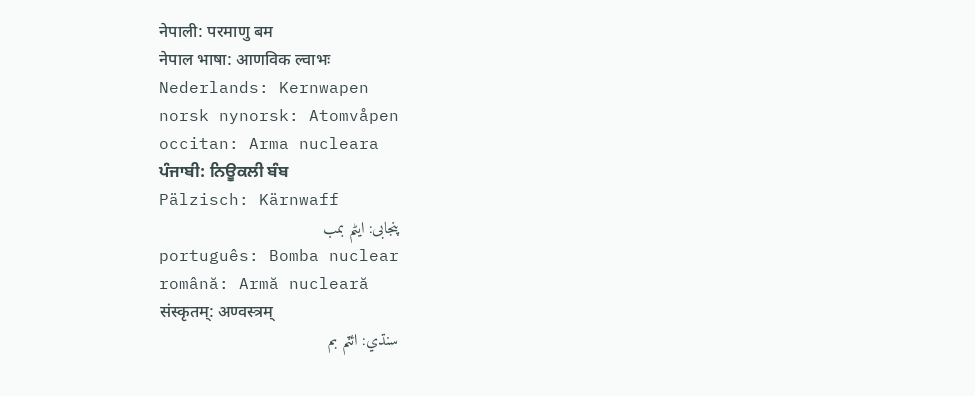नेपाली: परमाणु बम
नेपाल भाषा: आणविक ल्वाभः
Nederlands: Kernwapen
norsk nynorsk: Atomvåpen
occitan: Arma nucleara
ਪੰਜਾਬੀ: ਨਿਊਕਲੀ ਬੰਬ
Pälzisch: Kärnwaff
پنجابی: ایٹم بمب
português: Bomba nuclear
română: Armă nucleară
संस्कृतम्: अण्वस्त्रम्
سنڌي: ائٽم بم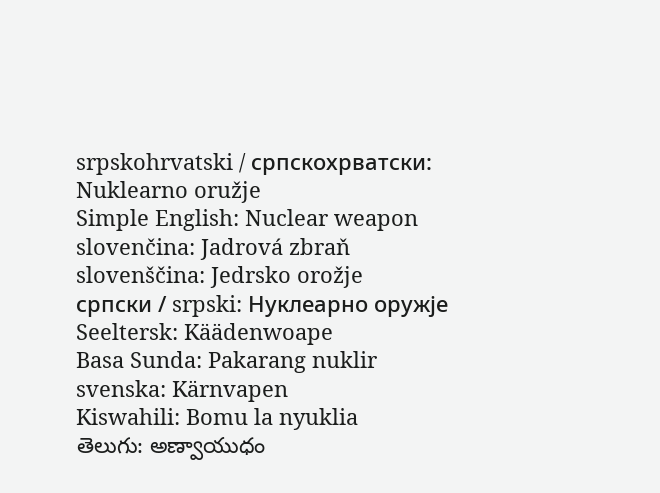srpskohrvatski / српскохрватски: Nuklearno oružje
Simple English: Nuclear weapon
slovenčina: Jadrová zbraň
slovenščina: Jedrsko orožje
српски / srpski: Нуклеарно оружје
Seeltersk: Käädenwoape
Basa Sunda: Pakarang nuklir
svenska: Kärnvapen
Kiswahili: Bomu la nyuklia
తెలుగు: అణ్వాయుధం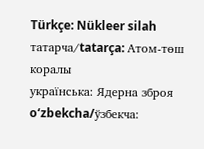Türkçe: Nükleer silah
татарча/tatarça: Атом-төш коралы
українська: Ядерна зброя
oʻzbekcha/ўзбекча: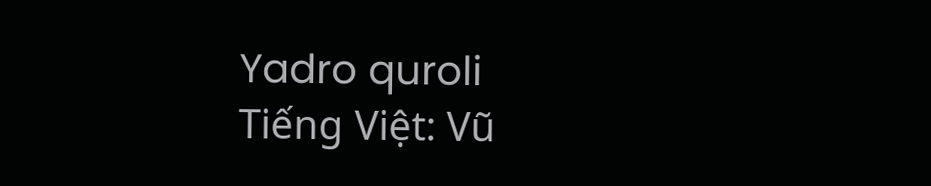Yadro quroli
Tiếng Việt: Vũ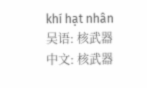khí hạt nhân
吴语: 核武器
中文: 核武器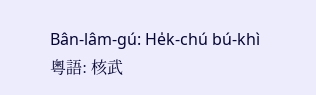Bân-lâm-gú: He̍k-chú bú-khì
粵語: 核武